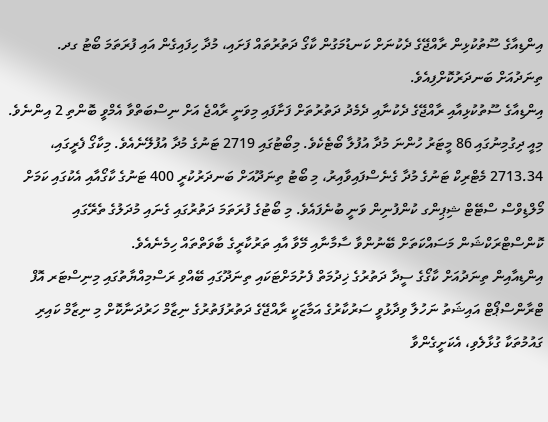އިންޑިއާގެ ސޫތުކުޅިން ރާއްޖޭގެ ދެކުނަށް ކަނޑުމަގުން ކާގޯ ދަތުރުތައް ފަށައި، މުދާ ހިފައިގެން އައި ފުރަތަމަ ބޯޓު ގދ. ތިނަދުއަށް ބަނދަރުކޮށްފިއެވެ.
އިންޑިއާގެ ސޫތުކުޅިއާއި ރާއްޖޭގެ ދެކުނާއި ދެމެދު ދަތުރުތަށް ފަށާފައި މިވަނީ ރާއްޖެ އަށް ނިސްބަތްވާ އެމްވީ ބޮންތި 2 އިންނެވެ. މިއީ ދިގުމިނުގައި 86 މީޓަރު ހުންނަ މުދާ އުފުލާ ބޯޓެކެވެ. މިބޯޓުގައި 2719 ޓަނުގެ މުދާ އުފުލޭނެއެވެ. މިކާގޯ ފެރީގައި، 2713.34 މެޓްރިކް ޓަނުގެ މުދާ ގެނެސްފައިވާއިރު، މި ބޯޓު ތިނަދޫއަށް ބަނދަރުކުރީ 400 ޓަނުގެ ކާގޯއާއި އެކުގައި ކަމަށް މޯލްޑިވްސް ސްޓޭޓް ޝިޕިންގ ކުންފުނިން ވަނީ ބުނެފައެވެ. މި ބޯޓުގެ ފުރަތަމަ ދަތުރުގައި ގެނައި މުދަލުގެ ތެރޭގައި ކޮންސްޓްރަކްޝަން މަސައްކަތަށް ބޭނުންވާ ސާމާނާއި މޭވާ އާއި ތަރުކާރީގެ ބާވަތްތައް ހިމެނެއެވެ.
އިންޑިއާއިން ތިނަދުއަށް ކާގޯގެ ސީދާ ދަތުރުގެ ޚިދުމަތް ފެށުމަށްޓަކައި ތިނަދޫގައި ބޭއްވި ރަސްމިއްޔާތުގައި މިނިސްޓަރ އޮފް ޓްރާންސްޕޯޓް އައިޝަތު ނަހުލާ ވިދާޅުވީ ސަރުކާރުގެ އަމާޒަކީ ރާއްޖޭގެ ދަތުރުފަތުރުގެ ނިޒާމް ހަރުދަނާކޮށް މި ނިޒާމް ކައިރި ގައުމުތަކާ ގުޅާލެވި، އެކަށީގެންވާ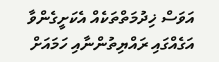އަވަސް ޚިދުމަތްތަކެއް އެކަށީގެންވާ އަގެއްގައި ރައްޔިތުންނާއި ހަމައަށް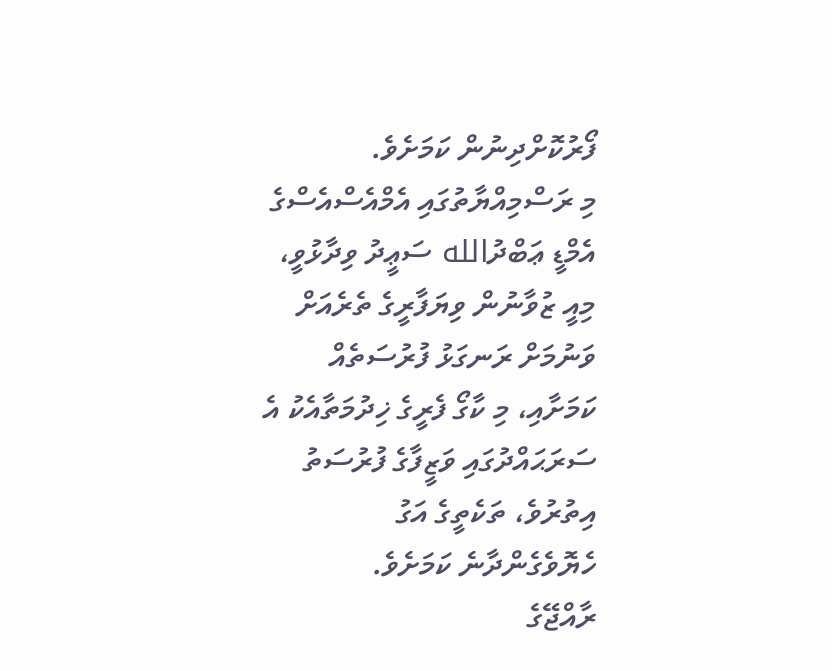ފޯރުކޮށްދިނުން ކަމަށެވެ.
މި ރަސްމިއްޔާތުގައި އެމްއެސްއެސްގެ އެމްޑީ ޢަބްދުالله ސަޢީދު ވިދާޅުވީ، މިއީ ޒުވާނުން ވިޔަފާރީގެ ތެރެއަށް ވަނުމަށް ރަނގަޅު ފުރުސަތެއް ކަމަށާއި، މި ކާގޯ ފެރީގެ ޚިދުމަތާއެކު އެ ސަރަޙައްދުގައި ވަޒީފާގެ ފުރުސަތު އިތުރުވެ، ތަކެތީގެ އަގު ހެޔޮވެގެންދާނެ ކަމަށެވެ.
ރާއްޖޭގެ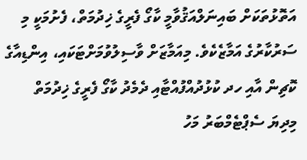އަތޮޅުތަކަށް ބައިނަލްއަޤުވާމީ ކާގޯ ފެރީގެ ޚިދުމަތް، ފެށުމަކީ މި ސަރުކާރުގެ އަމާޒެކެވެ. މިއަމާޒަށް ވާސިލުވުމަށްޓަކައި، އިންޑިއާގެ ކޮޗިން އާއި ހދ ކުޅުދުއްފުއްޓާއި ދެމެދު ކާގޯ ފެރީގެ ޚިދުމަތް މިދިޔަ ސެޕްޓެމްބަރު މަހު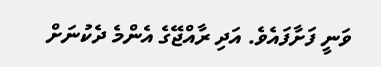ވަނީ ފަށާފައެވެ. އަދި ރާއްޖޭގެ އެންމެ ދެކުނަށް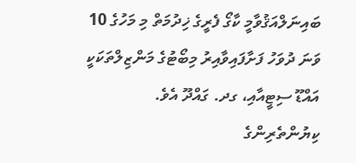ބައިނަލްއަޤުވާމީ ކާގޯ ފެރީގެ ޚިދުމަތް މި މަހުގެ 10 ވަނަ ދުވަހު ފަށާފައިވާއިރު މިބޯޓުގެ މަންޒިލްތަކަކީ އައްޑޫ ސިޓީއާއި، ގދ. ގައްދޫ އެވެ.
ކިޔުންތެރިންގެ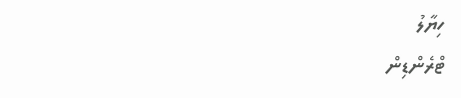ހިޔާލު
ޓްރެންޑިން